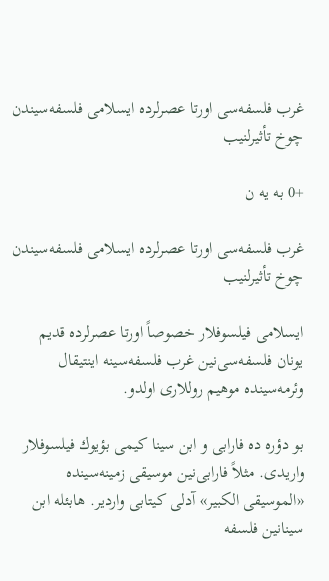غرب فلسفه‌سی اورتا عصرلرده ایسلامی فلسفه‌سیندن چوخ تأثیرلنیب

+0 به یه ن

غرب فلسفه‌سی اورتا عصرلرده ایسلامی فلسفه‌سیندن چوخ تأثیرلنیب

ایسلامی فیلسوفلار خصوصاً اورتا عصرلرده قدیم یونان فلسفه‌سی‌نین غرب فلسفه‌سینه اینتیقال وئرمه‌‌سینده موهیم روللاری اولدو.

بو دؤره ده فارابی و ابن سینا كیمی بؤیوك فیلسوفلار واریدی. مثلاً فارابی‌نین موسیقی زمینه‌سینده «الموسیقی الكبیر» آدلی كیتابی واردیر. هابئله ابن سینانین فلسفه‌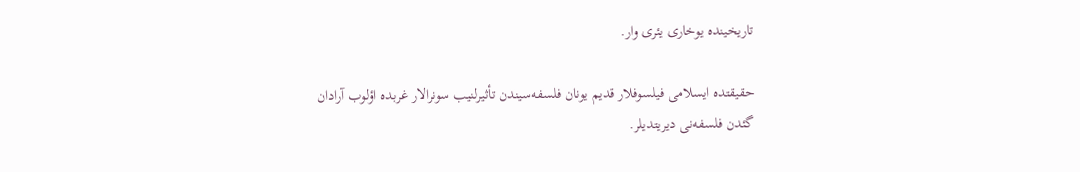تاریخینده‌ یوخاری یئری وار.

حقیقتده ایسلامی فیلسوفلار قدیم یونان فلسفه‌سیندن تأثیرلنیب سونرالار غربده اؤلوب آرادان گئدن فلسفه‌نی دیریتدیلر.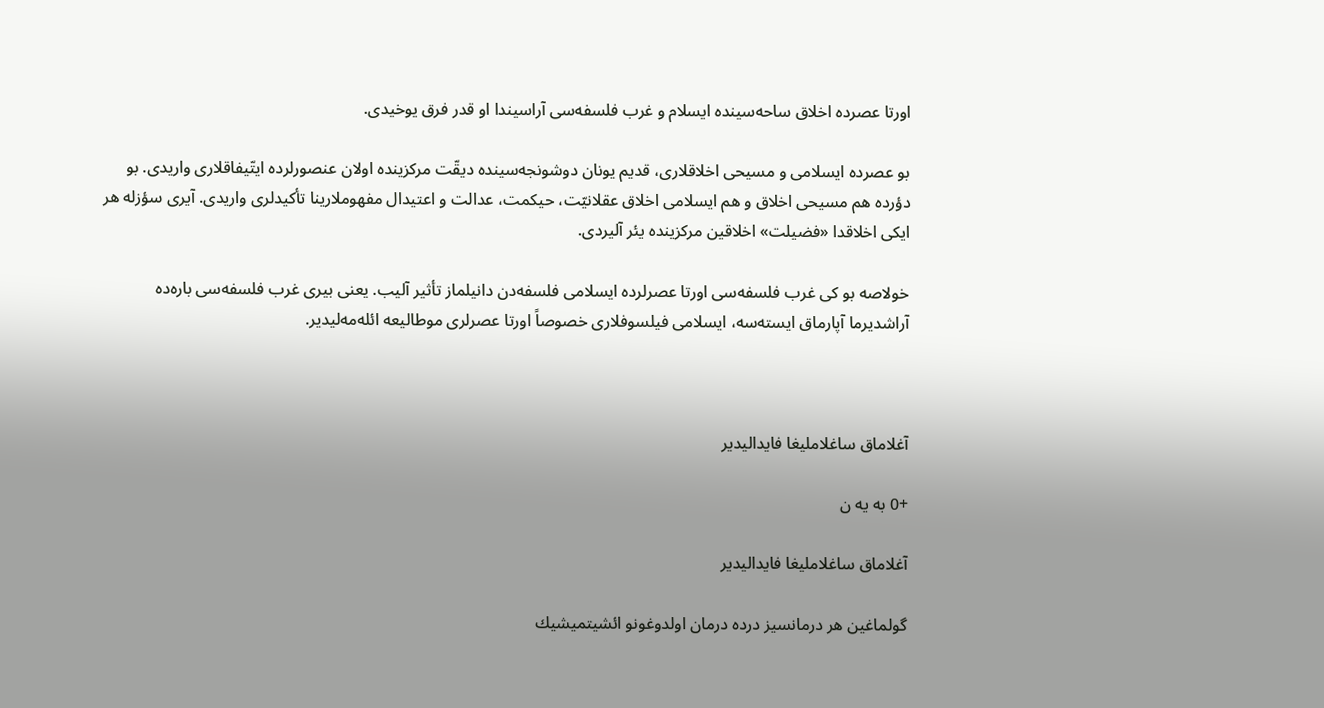اورتا عصرده اخلاق ساحه‌سینده ایسلام و غرب فلسفه‌سی آراسیندا او قدر فرق یوخیدی.

بو عصرده ایسلامی و مسیحی اخلاقلاری، قدیم یونان دوشونجه‌سینده دیقّت مركزینده اولان عنصورلرده ایتّیفاقلاری واریدی. بو دؤرده هم مسیحی اخلاق و هم ایسلامی اخلاق عقلانیّت، حیكمت، عدالت و اعتیدال مفهوملارینا تأكیدلری واریدی. آیری سؤزله هر ایكی اخلاقدا «فضیلت» اخلاقین مركزینده یئر آلیردی.

خولاصه بو كی غرب فلسفه‌سی اورتا عصرلرده ایسلامی فلسفه‌دن دانیلماز تأثیر آلیب. یعنی بیری غرب فلسفه‌سی باره‌ده آراشدیرما آپارماق ایسته‌سه، ایسلامی فیلسوفلاری خصوصاً اورتا عصرلری موطالیعه ائله‌مه‌لیدیر.



آغلاماق ساغلاملیغا فایدالیدیر

+0 به یه ن

آغلاماق ساغلاملیغا فایدالیدیر

گولماغین هر درمانسیز درده درمان اولدوغونو ائشیتمیشیك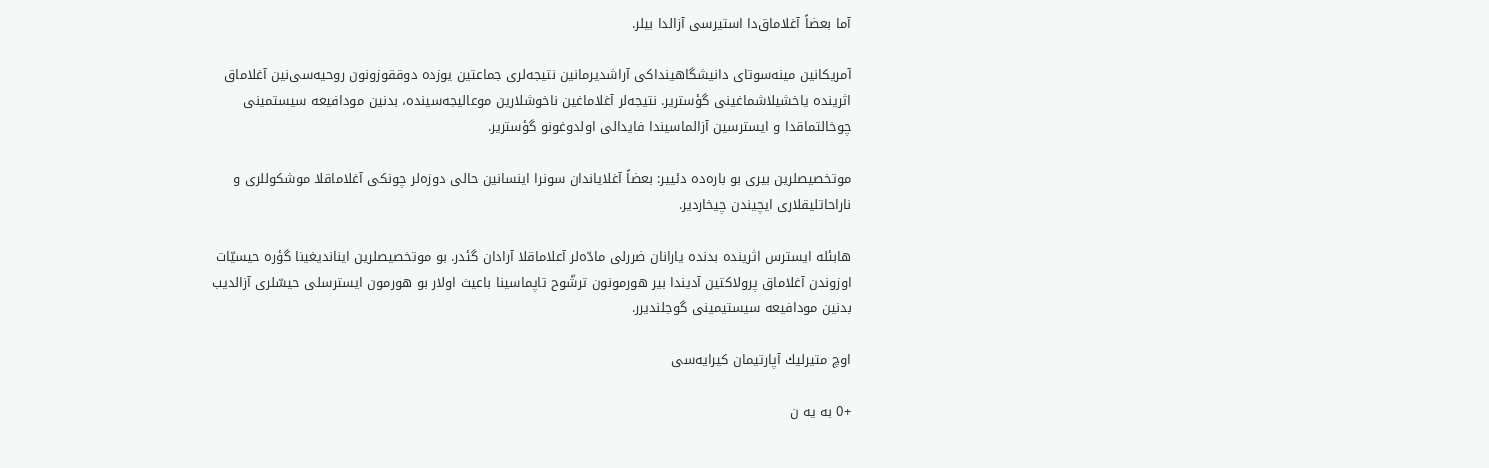آما بعضاً آغلاماق‌دا استیرسی آزالدا بیلر.

آمریكانین مینه‌سوتای دانیشگاهینداكی آراشدیرمانین نتیجه‌لری جماعتین یوزده دوققوزونون روحیه‌سی‌نین آغلاماق اثرینده یاخشیلاشماغینی گؤستریر. نتیجه‌لر آغلاماغین ناخوشلارین موعالیجه‌سینده، بدنین مودافیعه ‌سیستمینی چوخالتماقدا و ایسترسین آزالماسیندا فایدالی اولدوغونو گؤستریر.

موتخصیصلرین بیری بو باره‌ده دئییر: بعضاً آغلایاندان سونرا اینسانین حالی دوزه‌لر چونكی آغلاماقلا موشكوللری و ناراحاتلیقلاری ایچیندن چیخاردیر.

هابئله ایسترس اثرینده بدنده یارانان ضررلی مادّه‌لر آعلاماقلا آرادان گئدر. بو موتخصیصلرین ایناندیغینا گؤره حیسیّات اوزوندن آغلاماق پرولاكتین آدیندا بیر هورمونون ترشّوح تاپماسینا باعیث اولار بو هورمون ایسترسلی حیسّلری آزالدیب بدنین مودافیعه سیستیمینی گوجلندیرر.

اوچ متیرلیك آپارتیمان كیرایه‌سی

+0 به یه ن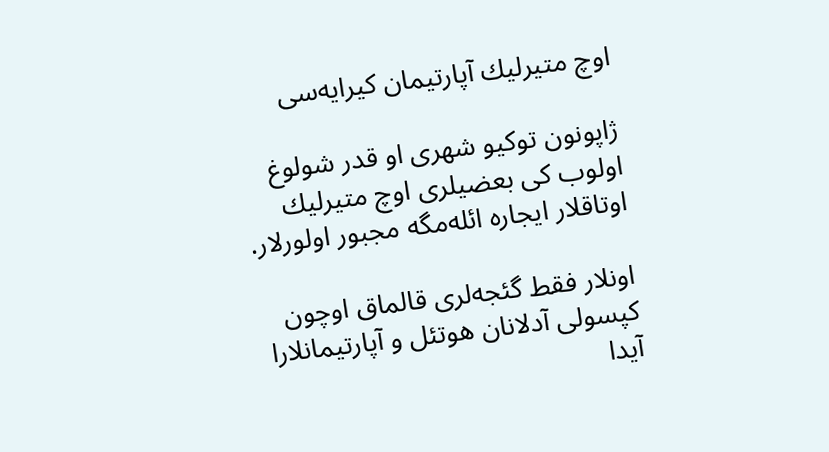اوچ متیرلیك آپارتیمان كیرایه‌سی

ژاپونون توكیو شهری او قدر شولوغ اولوب كی بعضیلری اوچ متیرلیك اوتاقلار ایجاره ائله‌مگه مجبور اولورلار.

اونلار فقط گئجه‌لری قالماق اوچون كپسولی آدلانان هوتئل و آپارتیمانلارا آیدا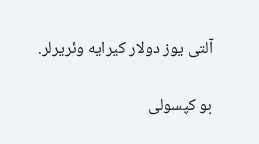آلتی یوز دولار كیرایه وئریرلر.

بو كپسولی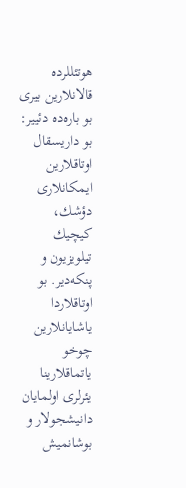هوتئللرده قالانلارین بیری بو باره‌ده دئییر: بو داریسقال اوتاقلارین ایمكانلاری دؤشك، كیچیك تیلویزیون و پنكه‌دیر. بو اوتاقلاردا یاشایانلارین چوخو یاتماقلارینا یئرلری اولمایان دانیشجولار و بوشانمیش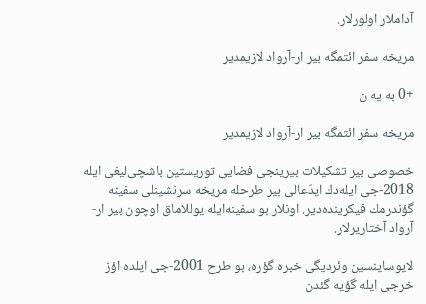آداملار اولورلار.

مریخه سفر ائتمگه بیر ار-آرواد لازیمدیر

+0 به یه ن

مریخه سفر ائتمگه بیر ار-آرواد لازیمدیر

خصوصی بیر تشكیلات بیرینجی فضایی توریستین باشچی‌لیغی ایله 2018-جی ایله‌دك ایدّعالی بیر طرحله مریخه سرنشینلی سفینه گؤندرمك فیكرینده‌دیر. اونلار بو سفینه‌ایله یوللاماق اوچون بیر ار-آرواد آختاریرلار.

لایوساینسین وئردیگی خبره گؤره، بو طرح 2001-جی ایلده اؤز خرجی ایله گؤیه گئدن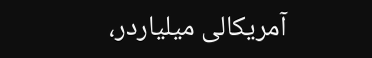آمریكالی میلیاردر،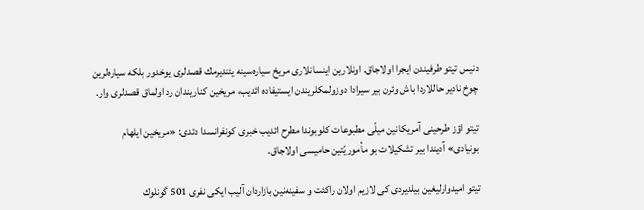دنیس تیتو طرفیندن ایجرا اولاجاق. اونلارین اینسانلاری مریخ سیاره‌سینه یئندیرمك قصدلری یوخدور بلكه سیاره‌لرین چوخ نادیر حاللاردا باش وئرن بیر سیرادا دوزولمكلریندن ایستیفاده ائدیب، مریخین كناریندان رد اولماق قصدلری وار.

تیتو اؤز طرحینی آمریكانین میلّی مطبوعات كلوبوندا مطرح ائدیب خبری كونفرانسدا دئدی: «مریخین ایلهام بونیادی» آدیندا بیر تشكیلات بو مأموریّتین حامیسی اولاجاق.

تیتو امیدوارلیغین بیلدیردی كی لازیم اولان راكئت و سفینه‌نین بازاردان آلیب ایكی نفری 501 گونلوك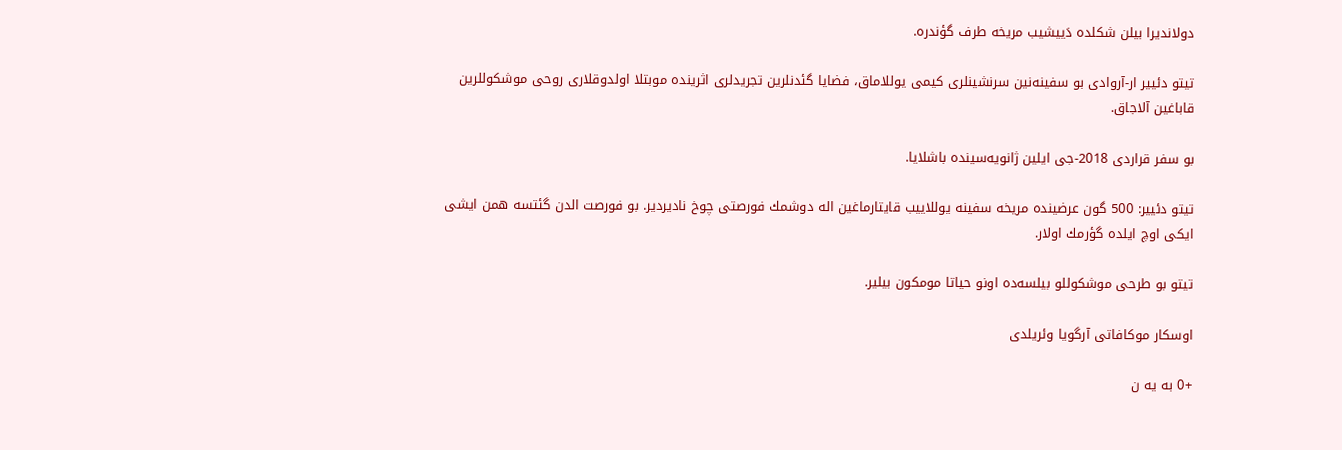دولاندیرا بیلن شكلده دَییشیب مریخه طرف گؤندره.

تیتو دئییر ار-آروادی بو سفینه‌نین سرنشینلری كیمی یوللاماق، فضایا گئدنلرین تجریدلری اثرینده موبتلا اولدوقلاری روحی موشكوللرین قاباغین آلاجاق.

بو سفر قراردی 2018-جی ایلین ژانویه‌سینده باشلایا.

تیتو دئییر: 500 گون عرضینده مریخه سفینه یوللاییب قایتارماغین اله دوشمك فورصتی چوخ نادیردیر. بو فورصت الدن گئتسه همن ایشی ایكی اوچ ایلده گؤرمك اولار.

تیتو بو طرحی موشكوللو بیلسه‌ده اونو حیاتا مومكون بیلیر.

اوسكار موكافاتی آرگویا وئریلدی

+0 به یه ن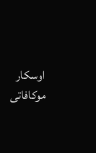اوسكار موكافاتی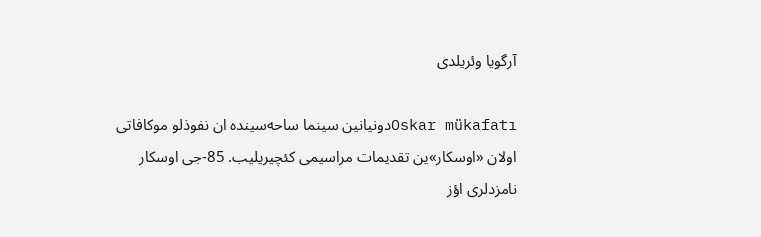آرگویا وئریلدی

Oskar mükafatıدونیانین سینما ساحه‌سینده ان نفوذلو موكافاتی اولان «اوسكار»ین تقدیمات مراسیمی كئچیریلیب. 85-جی اوسكار نامزدلری اؤز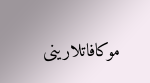موكافاتلارینی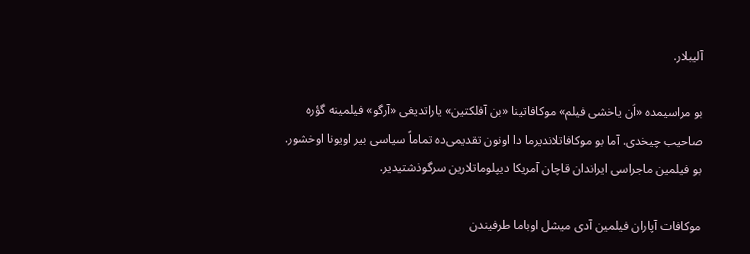آلیبلار.

بو مراسیمده «اَن یاخشی فیلم» موكافاتینا «بن آفلكتین» یاراتدیغی «آرگو» فیلمینه گؤره صاحیب چیخدی. آما بو موكافاتلاندیرما دا اونون تقدیمی‌ده تماماً سیاسی بیر اویونا اوخشور. بو فیلمین ماجراسی ایراندان قاچان آمریكا دیپلوماتلارین سرگوذشتیدیر.

موكافات آپاران فیلمین آدی میشل اوباما طرفیندن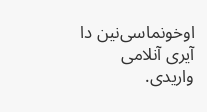اوخونماسی‌نین دا آیری آنلامی واریدی.